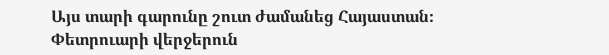Այս տարի գարունը շուտ ժամանեց Հայաստան։ Փետրուարի վերջերուն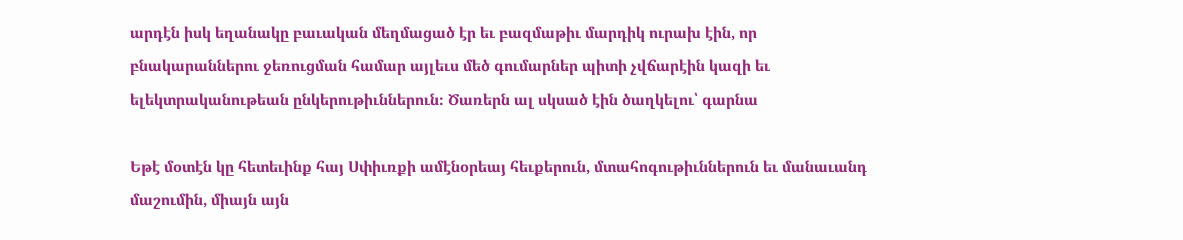արդէն իսկ եղանակը բաւական մեղմացած էր եւ բազմաթիւ մարդիկ ուրախ էին, որ բնակարաններու ջեռուցման համար այլեւս մեծ գումարներ պիտի չվճարէին կազի եւ ելեկտրականութեան ընկերութիւններուն։ Ծառերն ալ սկսած էին ծաղկելու՝ գարնա

Եթէ մօտէն կը հետեւինք հայ Սփիւռքի ամէնօրեայ հեւքերուն, մտահոգութիւններուն եւ մանաւանդ մաշումին, միայն այն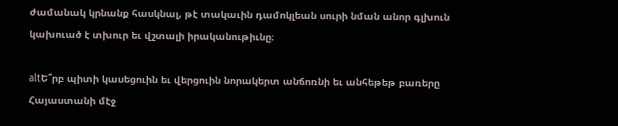ժամանակ կրնանք հասկնալ, թէ տակաւին դամոկլեան սուրի նման անոր գլխուն կախուած է տխուր եւ վշտալի իրականութիւնը։

altԵ՞րբ պիտի կասեցուին եւ վերցուին նորակերտ անճոռնի եւ անհեթեթ բառերը Հայաստանի մէջ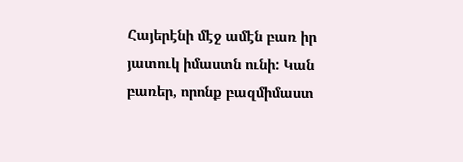Հայերէնի մէջ ամէն բառ իր յատուկ իմաստն ունի: Կան բառեր, որոնք բազմիմաստ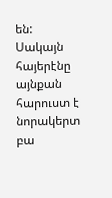են: Սակայն հայերէնը այնքան հարուստ է նորակերտ բա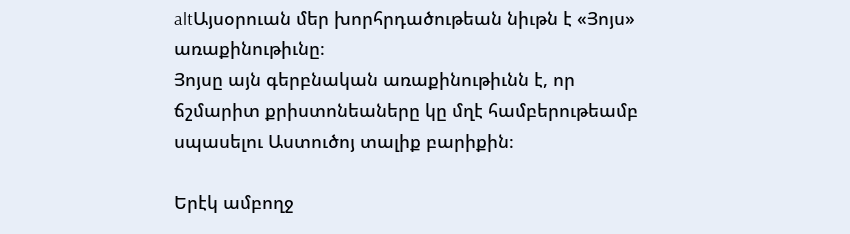altԱյսօրուան մեր խորհրդածութեան նիւթն է «Յոյս» առաքինութիւնը։
Յոյսը այն գերբնական առաքինութիւնն է, որ ճշմարիտ քրիստոնեաները կը մղէ համբերութեամբ սպասելու Աստուծոյ տալիք բարիքին։

Երէկ ամբողջ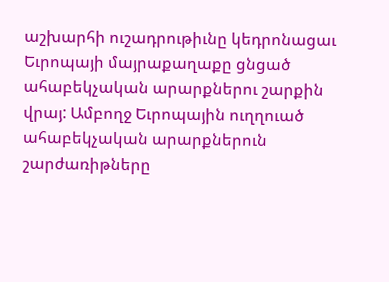աշխարհի ուշադրութիւնը կեդրոնացաւ Եւրոպայի մայրաքաղաքը ցնցած ահաբեկչական արարքներու շարքին վրայ: Ամբողջ Եւրոպային ուղղուած ահաբեկչական արարքներուն շարժառիթները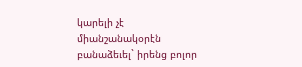կարելի չէ միանշանակօրէն բանաձեւել` իրենց բոլոր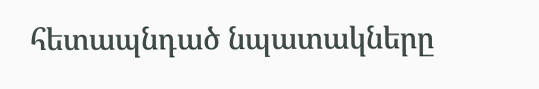հետապնդած նպատակները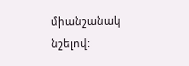միանշանակ նշելով: